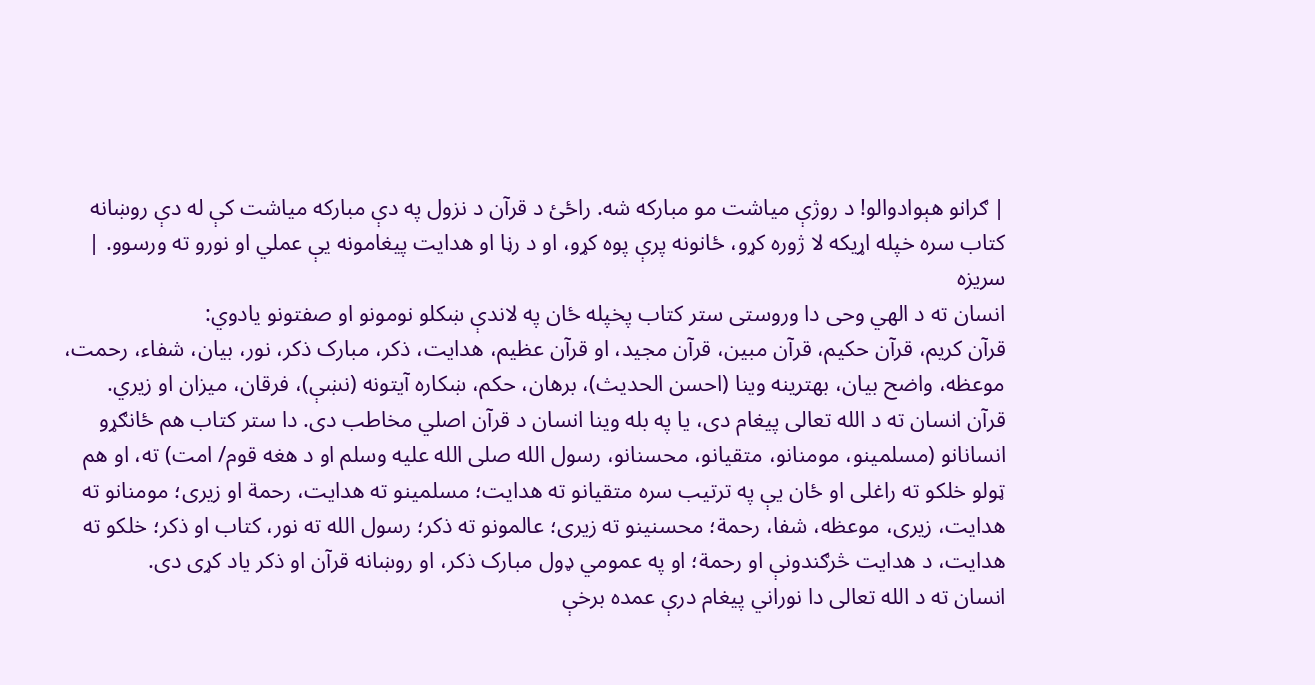| ګرانو هېوادوالو! د روژې میاشت مو مبارکه شه. راځئ د قرآن د نزول په دې مبارکه میاشت کې له دې روښانه کتاب سره خپله اړیکه لا ژوره کړو، ځانونه پرې پوه کړو، او د رڼا او هدایت پیغامونه یې عملي او نورو ته ورسوو. |
سريزه
انسان ته د الهي وحی دا وروستی ستر کتاب پخپله ځان په لاندې ښکلو نومونو او صفتونو یادوي:
قرآن کریم، قرآن حکیم، قرآن مبین، قرآن مجید، او قرآن عظیم، هدایت، ذکر، مبارک ذکر، نور، بیان، شفاء، رحمت، موعظه، واضح بیان، بهترینه وینا (احسن الحدیث)، برهان، حکم، ښکاره آیتونه (نښې)، فرقان، میزان او زیري.
قرآن انسان ته د الله تعالی پیغام دی، یا په بله وینا انسان د قرآن اصلي مخاطب دی. دا ستر کتاب هم ځانګړو انسانانو (مسلمینو، مومنانو، متقیانو، محسنانو، رسول الله صلى الله عليه وسلم او د هغه قوم/ امت) ته، او هم ټولو خلکو ته راغلی او ځان یې په ترتیب سره متقیانو ته هدایت؛ مسلمینو ته هدایت، رحمة او زیری؛ مومنانو ته هدایت، زیری، موعظه، شفا، رحمة؛ محسنینو ته زیری؛ عالمونو ته ذکر؛ رسول الله ته نور، کتاب او ذکر؛ خلکو ته هدایت، د هدایت څرګندونې او رحمة؛ او په عمومي ډول مبارک ذکر، او روښانه قرآن او ذکر یاد کړی دی.
انسان ته د الله تعالی دا نوراني پیغام درې عمده برخې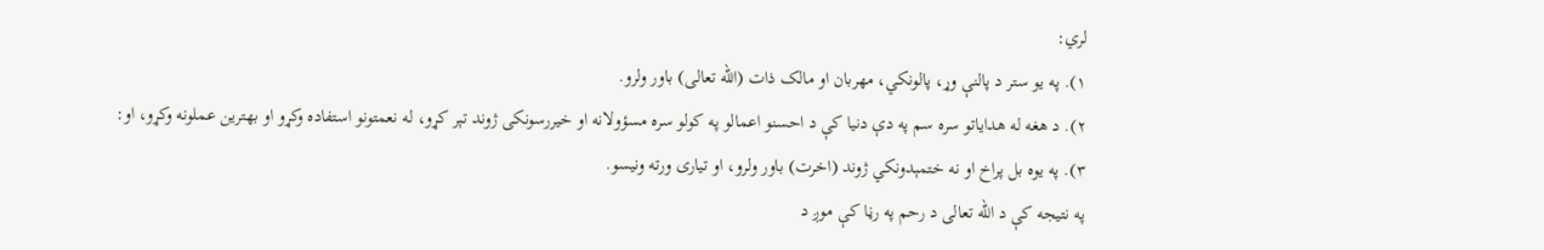لري:
۱). په یو ستر د پالنې وړ، پالونکي، مهربان او مالک ذات (الله تعالی) باور ولرو.
۲). د هغه له هدایاتو سره سم په دې دنیا کې د احسنو اعمالو په کولو سره مسؤولانه او خیررسونکی ژوند تېر کړو، له نعمتونو استفاده وکړو او بهترین عملونه وکړو، او:
۳). په یوه بل پراخ او نه ختمېدونکي ژوند (اخرت) باور ولرو، او تیاری ورته ونیسو.
په نتیجه کې د الله تعالی د رحم په رڼا کې موږ د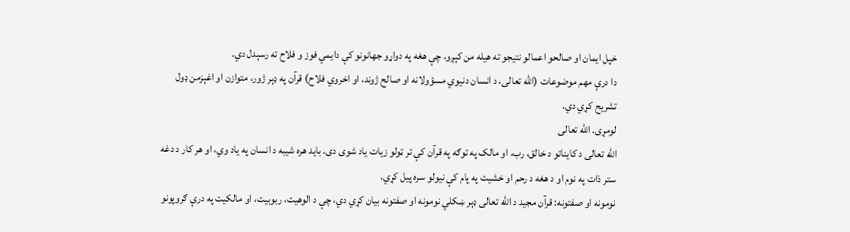خپل ایمان او صالحو اعمالو نتیجو ته هیله من کېږو، چې هغه په دواړو جهانونو کې دایمي فوز و فلاح ته رسېدل دي.
دا درې مهم موضوعات (الله تعالی، د انسان دنیوي مسؤولانه او صالح ژوند، او اخروي فلاح) قرآن په ډېر ژور، متوازن او اغېزمن ډول تشریح کړي دي.
لومړی. الله تعالی
الله تعالی د کایناتو د خالق، رب، او مالک په توګه په قرآن کې تر ټولو زیات یاد شوی دی. باید هره شیبه د انسان په یاد وي، او هر کار د دغه ستر ذات په نوم او د هغه د رحم او خشیت په پام کې نیولو سره پیل کړي.
نومونه او صفتونه: قرآن مجید د الله تعالی ډېر ښکلي نومونه او صفتونه بیان کړي دي، چې د الوهیت، ربوبیت، او مالکیت په درې ګروپونو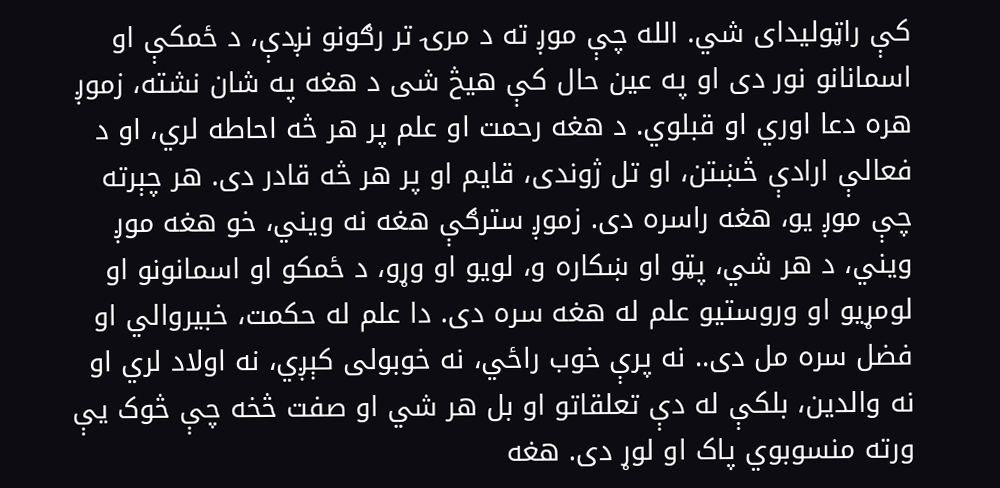کې راټولیدای شي. الله چې موږ ته د مرۍ تر رګونو نږدې، د ځمکې او اسمانانو نور دی او په عین حال کې هیڅ شی د هغه په شان نشته، زموږ هره دعا اوري او قبلوي. د هغه رحمت او علم پر هر څه احاطه لري، او د فعالې ارادې څښتن، او تل ژوندی، قایم او پر هر څه قادر دی. هر چېرته چې موږ یو، هغه راسره دی. زموږ سترګې هغه نه ویني، خو هغه موږ ویني، د هر شي، پټو او ښکاره و، لویو او وړو، د ځمکو او اسمانونو او لومړیو او وروستیو علم له هغه سره دی. دا علم له حکمت، خبیروالي او فضل سره مل دی.. نه پرې خوب راځي، نه خوبولی کېږي، نه اولاد لري او نه والدین، بلکې له دې تعلقاتو او بل هر شي او صفت څخه چې څوک یې ورته منسوبوي پاک او لوړ دی. هغه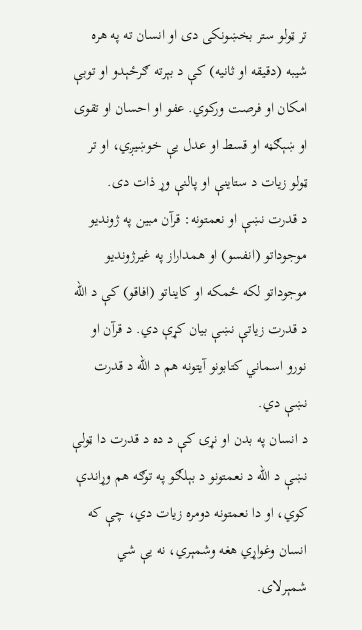تر ټولو ستر بخښونکی دی او انسان ته په هره شیبه (دقیقه او ثانیه) کې د بېرته ګرځېدو او توبې امکان او فرصت ورکوي. عفو او احسان او تقوی او ښېګڼه او قسط او عدل یې خوښیږي، او تر ټولو زیات د ستاینې او پالنې وړ ذات دی.
د قدرت نښې او نعمتونه: قرآن مبین په ژونديو موجوداتو (انفسو) او همداراز په غیرژونديو موجوداتو لکه ځمکه او کایناتو (افاقو) کې د الله د قدرت زیاتې نښې بیان کړې دي. د قرآن او نورو اسماني کتابونو آیتونه هم د الله د قدرت نښې دي.
د انسان په بدن او نړۍ کې د ده د قدرت دا ټولې نښې د الله د نعمتونو د بېلګو په توګه هم وړاندې کوي، او دا نعمتونه دومره زیات دي، چې که انسان وغواړي هغه وشمېري، نه یې شي شمېرلای.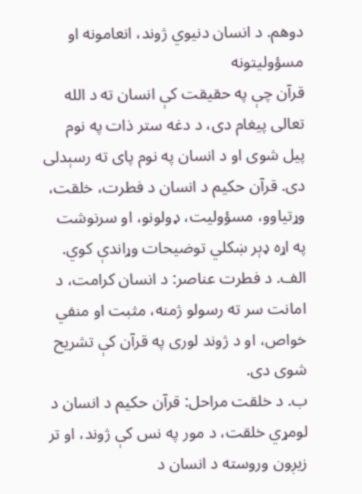دوهم. د انسان دنیوي ژوند، انعامونه او مسؤولیتونه
قرآن چې په حقیقت کې انسان ته د الله تعالی پیغام دی، د دغه ستر ذات په نوم پیل شوی او د انسان په نوم پای ته رسېدلی دی. قرآن حکیم د انسان د فطرت، خلقت، وړتیاوو، مسؤولیت، ډولونو، او سرنوشت په اړه ډېر ښکلي توضیحات وړاندې کوي.
الف. د فطرت عناصر: د انسان کرامت، د امانت سر ته رسولو ژمنه، مثبت او منفي خواص، او د ژوند لوری په قرآن کې تشریح شوی دی.
ب. د خلقت مراحل: قرآن حکیم د انسان د لومړي خلقت، د مور په نس کې ژوند، او تر زیږون وروسته د انسان د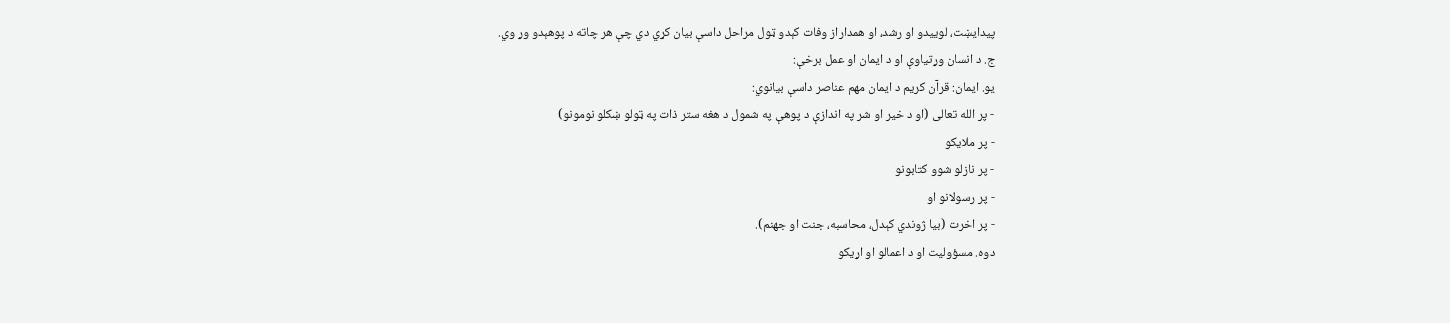پیدایښت، لوییدو او رشد، او همداراز وفات کېدو ټول مراحل داسې بیان کړي دي چې هر چاته د پوهېدو وړ وي.
ج. د انسان وړتیاوې او د ایمان او عمل برخې:
یو. ایمان: قرآن کریم د ایمان مهم عناصر داسې بیانوي:
- پر الله تعالی (او د خیر او شر په اندازې د پوهې په شمول د هغه ستر ذات په ټولو ښکلو نومونو)
- پر ملایکو
- پر نازلو شوو کتابونو
- پر رسولانو او
- پر اخرت (بیا ژوندي کېدل، محاسبه، جنت او جهنم).
دوه. مسؤولیت او د اعمالو او اړیکو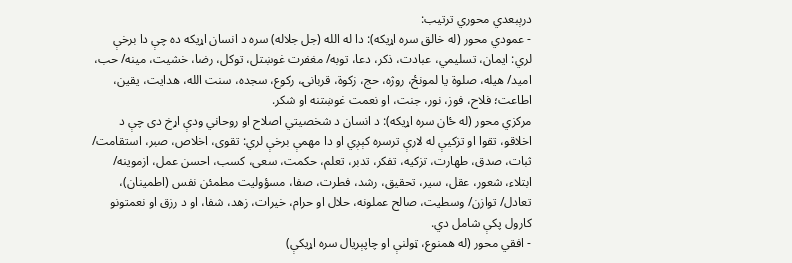درېبعدي محوري ترتیب:
- عمودي محور (له خالق سره اړیکه): دا له الله (جل جلاله) سره د انسان اړیکه ده چې دا برخې لري: ایمان، تسلیمي، عبادت، ذکر، دعا، توبه/ مغفرت غوښتل، توکل، رضا، خشیت، مینه/ حب، امید/ هیله، صلوة یا لمونځ، روژه، حج، زکوة، قربانۍ، رکوع، سجده، سنت الله، هدایت، یقین، اطاعت؛ فلاح، فوز، نور، جنت، او نعمت غوښتنه او شکر.
مرکزي محور (له ځان سره اړیکه): د انسان د شخصیتي اصلاح او روحاني ودې اړخ دی چې د اخلاقو، تقوا او تزکیې له لارې ترسره کېږي او دا مهمې برخې لري: تقوی، اخلاص، صبر، استقامت/ ثبات، صدق، طهارت، تزکیه، تفکر، تدبر، تعلم، حکمت، سعی، کسب، احسن عمل، ازموینه/ ابتلاء، شعور، عقل، سیر، تحقیق، رشد، فطرت، صفا، مسؤولیت مطمئن نفس (اطمینان)، تعادل/ توازن/ وسطیت، صالح عملونه، حلال او حرام، خیرات، زهد، شفا، او د رزق او نعمتونو کارول پکې شامل دي.
- افقي محور (له همنوع، ټولنې او چاپېریال سره اړیکې)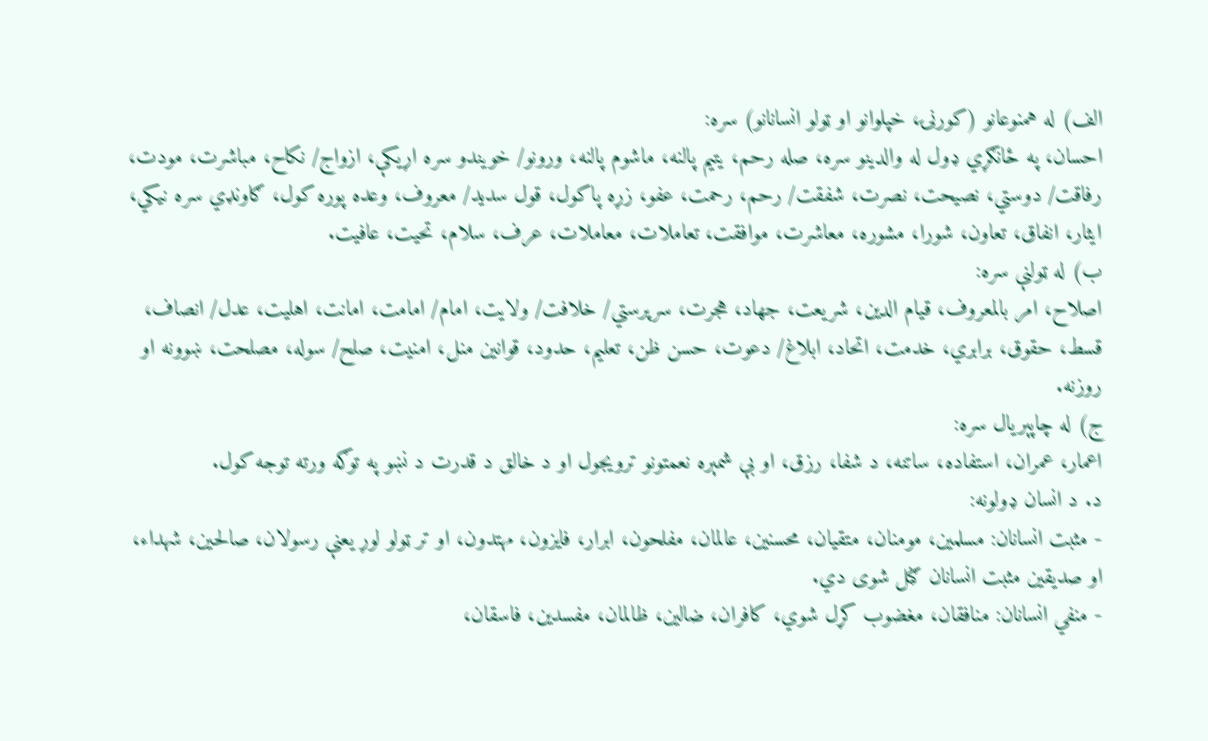الف) له همنوعانو (کورنۍ، خپلوانو او ټولو انسانانو) سره:
احسان، په ځانګړي ډول له والدینو سره، صله رحم، یتیم پالنه، ماشوم پالنه، ورونو/ خویندو سره اړیکې، ازواج/ نکاح، مباشرت، مودت، رفاقت/ دوستي، نصیحت، نصرت، شفقت/ رحم، رحمت، عفو، زړه پاکول، قول سدید/ معروف، وعده پوره کول، ګاونډي سره نیکي، ایثار، انفاق، تعاون، شورا، مشوره، معاشرت، موافقت، تعاملات، معاملات، عرف، سلام، تحیت، عافیت.
ب) له ټولنې سره:
اصلاح، امر بالمعروف، قیام الدین، شریعت، جهاد، هجرت، سرپرستي/ خلافت/ ولایت، امام/ امامت، امانت، اهلیت، عدل/ انصاف، قسط، حقوق، برابري، خدمت، اتحاد، ابلاغ/ دعوت، حسن ظن، تعلیم، حدود، قوانین منل، امنیت، صلح/ سوله، مصلحت، ښوونه او روزنه.
ج) له چاپېریال سره:
اعمار، عمران، استفاده، ساتنه، د شفا، رزق، او بې شمېره نعمتونو ترویجول او د خالق د قدرت د نښو په توګه ورته توجه کول.
د. د انسان ډولونه:
- مثبت انسانان: مسلمین، مومنان، متقيان، محسنین، عالمان، مفلحون، ابرار، فایزون، مهتدون، او تر ټولو لوړ یعنې رسولان، صالحین، شهداء، او صدیقین مثبت انسانان ګڼل شوی دي.
- منفي انسانان: منافقان، مغضوب کړل شوي، کافران، ضالین، ظالمان، مفسدین، فاسقان،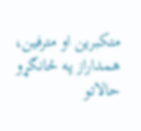متکبرین او مترفین، همداراز په ځانګړو حالاتو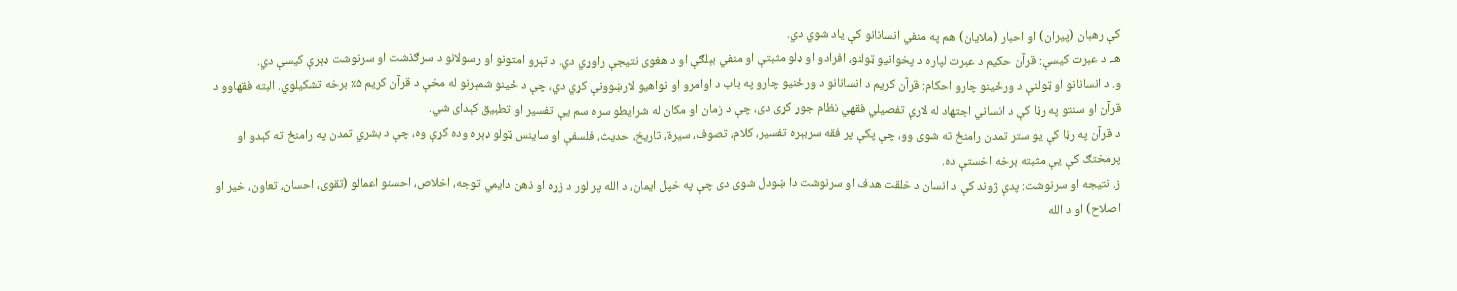کې رهبان (پیران) او احبار (ملایان) هم په منفي انسانانو کې یاد شوي دي.
هـ. د عبرت کیسې: قرآن حکیم د عبرت لپاره د پخوانیو ټولنو، افرادو او ډلو مثبتې او منفي بېلګې او د هغوی نتیجې راوړي دي. د تېرو امتونو او رسولانو د سرګذشت او سرنوشت ډېرې کیسې دي.
و. د انسانانو او ټولنې د ورځینو چارو احکام: قرآن کریم د انسانانو د ورځنیو چارو په باب د اوامرو او نواهیو لارښوونې کړي دي، چې د ځینو شمېرنو له مخې د قرآن کریم ۵٪ برخه تشکیلوي. البته فقهاوو د قرآن او سنتو په رڼا کې د انساني اجتهاد له لارې تفصیلي فقهي نظام جوړ کړی دی، چې د زمان او مکان له شرایطو سره سم یې تفسیر او تطبیق کېدای شي.
د قرآن په رڼا کې یو ستر تمدن رامنځ ته شوی وو، چې پکې پر فقه سربېره تفسیر، کلام، تصوف، سیرة، تاریخ، حدیث، فلسفې او ساینس ټولو ډېره وده کړې وه، چې د بشري تمدن په رامنځ ته کېدو او پرمختګ کې یې مثبته برخه اخستې ده.
ز. نتیجه او سرنوشت: پدې ژوند کې د انسان د خلقت هدف او سرنوشت دا ښودل شوی دی چې په خپل ایمان، د الله پر لور د زړه او ذهن دایمي توجه، اخلاص، احسنو اعمالو (تقوی، احسان، تعاون، خیر او اصلاح) او د الله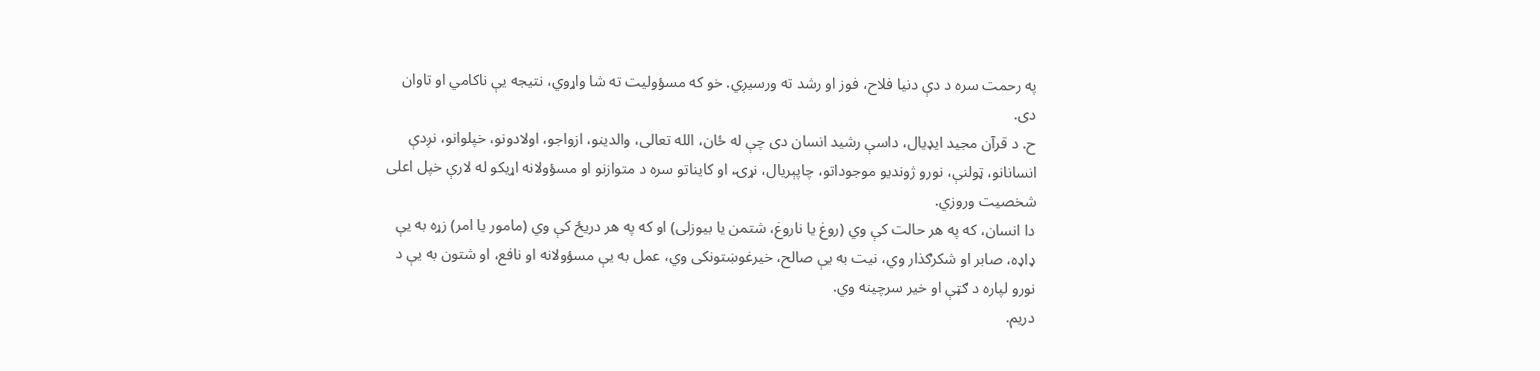په رحمت سره د دې دنیا فلاح، فوز او رشد ته ورسيږي. خو که مسؤولیت ته شا واړوي، نتیجه یې ناکامي او تاوان دی.
ح. د قرآن مجید ایډیال، داسې رشید انسان دی چې له ځان، الله تعالی، والدینو، ازواجو، اولادونو، خپلوانو، نږدې انسانانو، ټولنې، نورو ژوندیو موجوداتو، چاپېریال، نړۍ، او کایناتو سره د متوازنو او مسؤولانه اړیکو له لارې خپل اعلی شخصیت وروزي.
دا انسان، که په هر حالت کې وي (روغ یا ناروغ، شتمن یا بیوزلی) او که په هر دریځ کې وي (مامور یا امر) زړه به یې ډاډه، صابر او شکرګذار وي، نیت به یې صالح، خیرغوښتونکی وي، عمل به یې مسؤولانه او نافع، او شتون به یې د نورو لپاره د ګټې او خیر سرچینه وي.
دریم.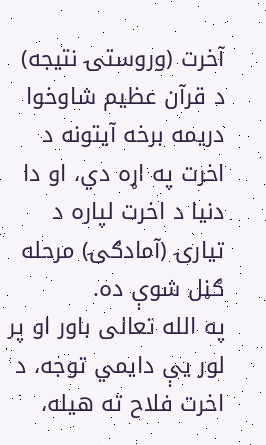آخرت (وروستۍ نتیجه)
د قرآن عظیم شاوخوا دریمه برخه آیتونه د اخرت په اړه دي، او دا دنیا د اخرت لپاره د تیارۍ (آمادګۍ) مرحله ګڼل شوې ده.
په الله تعالی باور او پر لور یې دایمي توجه، د اخرت فلاح ته هیله،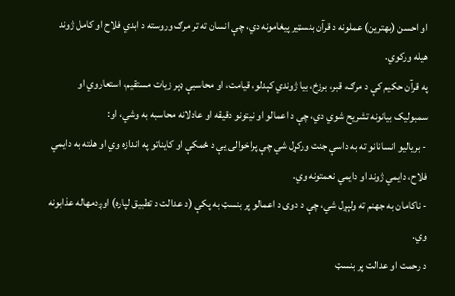او احسن (بهترین) عملونه د قرآن بنسټیر پیغامونه دي، چې انسان ته تر مرګ وروسته د ابدي فلاح او کامل ژوند هیله ورکوي.
په قرآن حکیم کې د مرګ، قبر، برزخ، بیا ژوندي کېدلو، قیامت، او محاسبې ډېر زیات مستقیم، استعاروي او سمبولیک بیانونه تشریح شوي دي، چې د اعمالو او نیتونو دقیقه او عادلانه محاسبه به وشي، او:
- بریالیو انسانانو ته به داسې جنت ورکړل شي چې پراخوالی یې د ځمکې او کایناتو په اندازه وي او هلته به دایمي فلاح، دایمي ژوند او دایمي نعمتونه وي.
- ناکامان به جهنم ته ولېږل شي، چې د دوی د اعمالو پر بنسټ به پکې (د عدالت د تطبیق لپاره) اوږدمهاله عذابونه وي.
د رحمت او عدالت پر بنسټ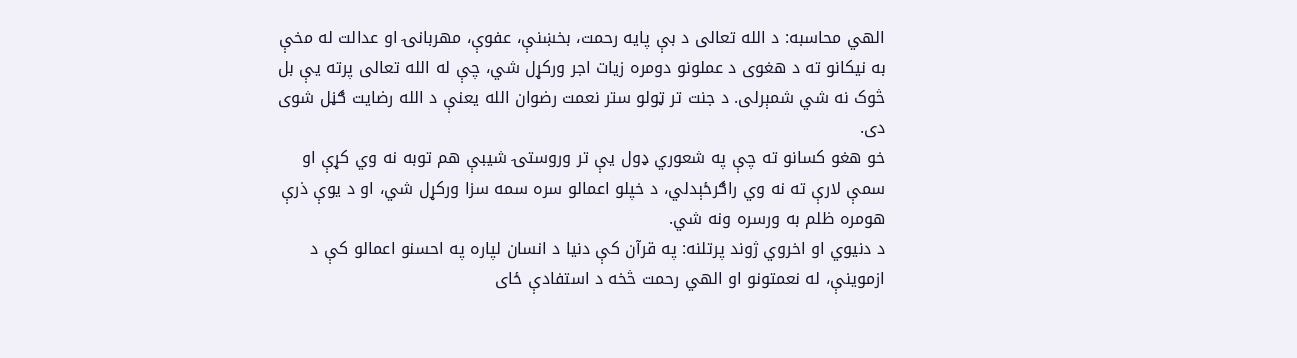الهي محاسبه: د الله تعالی د بې پایه رحمت، بخښنې، عفوې، مهربانۍ او عدالت له مخې به نیکانو ته د هغوی د عملونو دومره زیات اجر ورکړل شي، چې له الله تعالی پرته یې بل څوک نه شي شمېرلی. د جنت تر ټولو ستر نعمت رضوان الله یعنې د الله رضایت ګڼل شوی دی.
خو هغو کسانو ته چې په شعوري ډول یې تر وروستۍ شیبې هم توبه نه وي کړې او سمې لارې ته نه وي راګرځېدلي، د خپلو اعمالو سره سمه سزا ورکړل شي، او د یوې ذرې هومره ظلم به ورسره ونه شي.
د دنیوي او اخروي ژوند پرتلنه: په قرآن کې دنیا د انسان لپاره په احسنو اعمالو کې د ازموینې، له نعمتونو او الهي رحمت څخه د استفادې ځای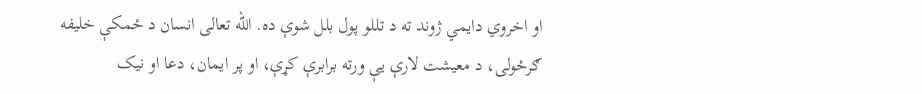او اخروي دایمي ژوند ته د تللو پول بلل شوې ده. الله تعالی انسان د ځمکې خلیفه ګرځولی، د معیشت لارې یې ورته برابرې کړې، او پر ایمان، دعا او نیک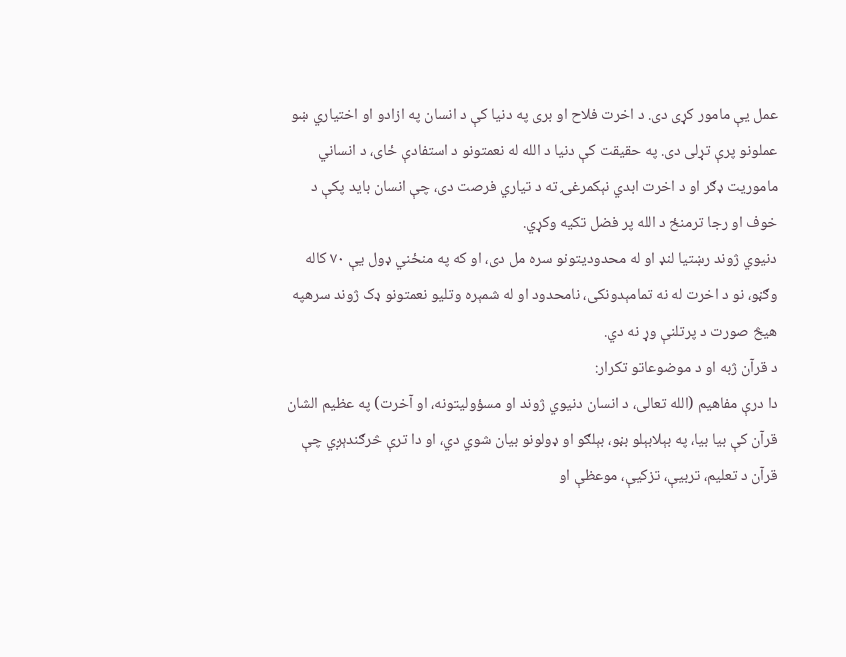عمل یې مامور کړی دی. د اخرت فلاح او بری په دنیا کې د انسان په ازادو او اختیاري ښو عملونو پرې تړلی دی. په حقیقت کې دنیا د الله له نعمتونو د استفادې ځای، د انساني ماموریت ډګر او د اخرت ابدي نېکمرغۍ ته د تیاري فرصت دی، چې انسان باید پکې د خوف او رجا ترمنځ د الله پر فضل تکیه وکړي.
دنیوي ژوند رښتیا لنډ او له محدودیتونو سره مل دی، او که په منځني ډول یې ۷۰ کاله وګڼو، نو د اخرت له نه تمامېدونکی، نامحدود او له شمېره وتلیو نعمتونو ډک ژوند سرهپه هیڅ صورت د پرتلنې وړ نه دي.
د قرآن ژبه او د موضوعاتو تکرار:
دا درې مفاهیم (الله تعالی، د انسان دنیوي ژوند او مسؤولیتونه، او آخرت) په عظیم الشان قرآن کې بیا بیا، په بېلابېلو بڼو، بېلګو او ډولونو بیان شوي دي، او دا ترې څرګندېږي چې قرآن د تعلیم، تربیې، تزکیې، موعظې او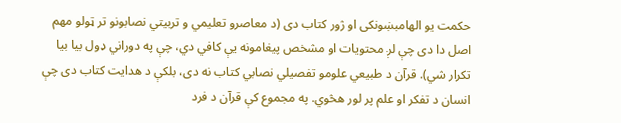حکمت یو الهامبښونکی او ژور کتاب دی (د معاصرو تعلیمي و تربیتي نصابونو تر ټولو مهم اصل دا دی چې لږ محتویات او مشخص پیغامونه یې کافي دي، چې په دوراني ډول بیا بیا تکرار شي). قرآن د طبیعي علومو تفصیلي نصابي کتاب نه دی، بلکې د هدایت کتاب دی چې انسان د تفکر او علم پر لور هڅوي. په مجموع کې قرآن د فرد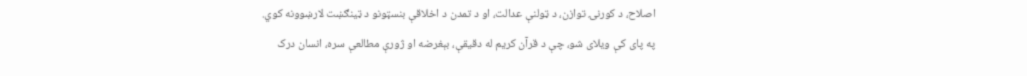اصلاح، د کورنۍ توازن، د ټولنې عدالت، او د تمدن د اخلاقې بنسټونو د ټینګښت لارښوونه کوي.
په پای کې ویلای شو، چې د قرآن کریم له دقیقې، بېغرضه او ژورې مطالعې سره، انسان درک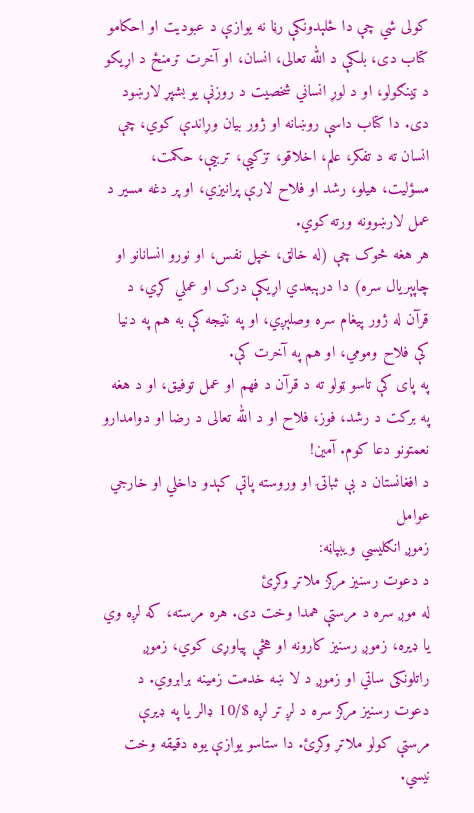کولی شي چې دا ځلېدونکې رڼا نه یوازې د عبودیت او احکامو کتاب دی، بلکې د الله تعالی، انسان، او آخرت ترمنځ د اړیکو د ټینګولو، او د لوړ انساني شخصیت د روزنې یو بشپړ لارښود دی. دا کتاب داسې روښانه او ژور بیان وړاندې کوي، چې انسان ته د تفکر، علم، اخلاقو، تزکیې، تربیې، حکمت، مسؤلیت، هیلو، رشد او فلاح لارې پرانيزي، او پر دغه مسیر د عمل لارښوونه ورته کوي.
هر هغه څوک چې (له خالق، خپل نفس، او نورو انسانانو او چاپېریال سره) دا درېبعدي اړیکې درک او عملي کړي، د قرآن له ژور پیغام سره وصلېږي، او په نتیجه کې به هم په دنیا کې فلاح ومومي، او هم په آخرت کې.
په پای کې تاسو ټولو ته د قرآن د فهم او عمل توفیق، او د هغه په برکت د رشد، فوز، فلاح او د الله تعالی د رضا او دوامدارو نعمتونو دعا کوم. آمین!
د افغانستان د بې ثباتۍ او وروسته پاتې کېدو داخلي او خارجي عوامل
زموږ انګلیسي ویبپاڼه:
د دعوت رسنیز مرکز ملاتړ وکړئ
له موږ سره د مرستې همدا وخت دی. هره مرسته، که لږه وي یا ډیره، زموږ رسنیز کارونه او هڅې پیاوړی کوي، زموږ راتلونکی ساتي او زموږ د لا ښه خدمت زمینه برابروي. د دعوت رسنیز مرکز سره د لږ تر لږه $/10 ډالر یا په ډیرې مرستې کولو ملاتړ وکړئ. دا ستاسو یوازې یوه دقیقه وخت نیسي.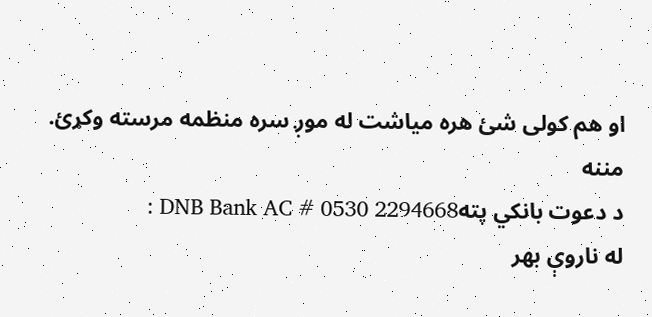او هم کولی شئ هره میاشت له موږ سره منظمه مرسته وکړئ. مننه
د دعوت بانکي پتهDNB Bank AC # 0530 2294668 :
له ناروې بهر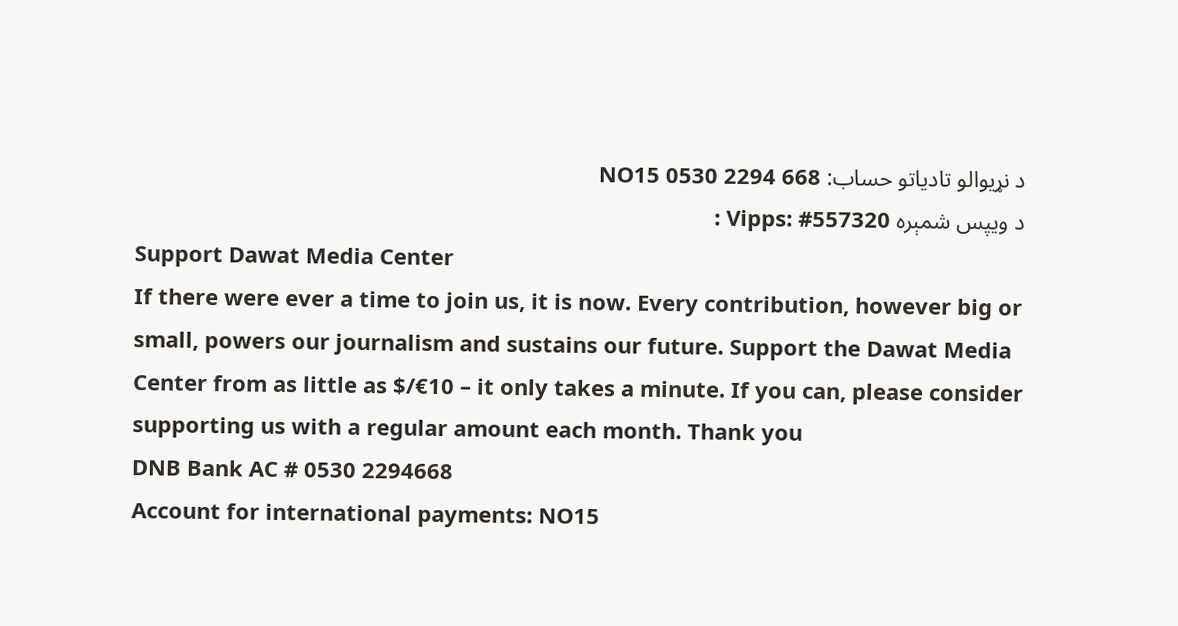د نړیوالو تادیاتو حساب: NO15 0530 2294 668
د ویپس شمېره Vipps: #557320 :
Support Dawat Media Center
If there were ever a time to join us, it is now. Every contribution, however big or small, powers our journalism and sustains our future. Support the Dawat Media Center from as little as $/€10 – it only takes a minute. If you can, please consider supporting us with a regular amount each month. Thank you
DNB Bank AC # 0530 2294668
Account for international payments: NO15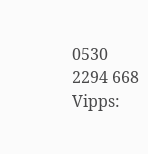0530 2294 668
Vipps: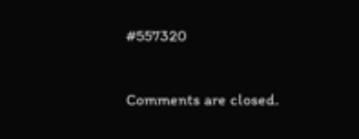#557320

Comments are closed.